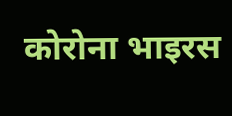कोरोना भाइरस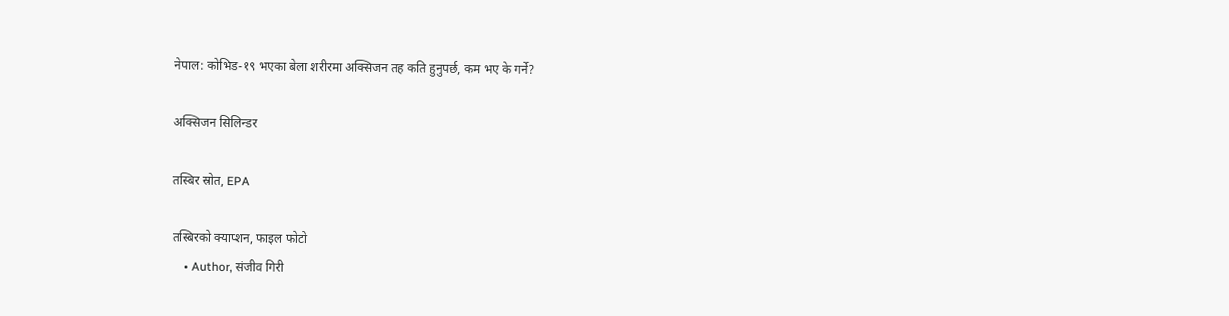नेपाल: कोभिड-१९ भएका बेला शरीरमा अक्सिजन तह कति हुनुपर्छ, कम भए के गर्ने?

अक्सिजन सिलिन्डर

तस्बिर स्रोत, EPA

तस्बिरको क्याप्शन, फाइल फोटो
    • Author, संजीव गिरी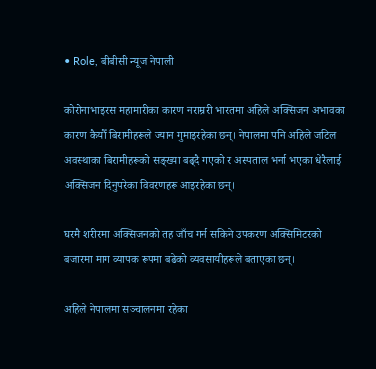• Role, बीबीसी न्यूज नेपाली

कोरोनाभाइरस महामारीका कारण नराम्ररी भारतमा अहिले अक्सिजन अभावका कारण कैयौँ बिरामीहरूले ज्यान गुमाइरहेका छन्। नेपालमा पनि अहिले जटिल अवस्थाका बिरामीहरूको सङ्ख्या बढ्दै गएको र अस्पताल भर्ना भएका धेरैलाई अक्सिजन दिनुपरेका विवरणहरू आइरहेका छन्।

घरमै शरीरमा अक्सिजनको तह जाँच गर्न सकिने उपकरण अक्सिमिटरको बजारमा माग व्यापक रूपमा बढेको व्यवसायीहरूले बताएका छन्।

अहिले नेपालमा सञ्चालनमा रहेका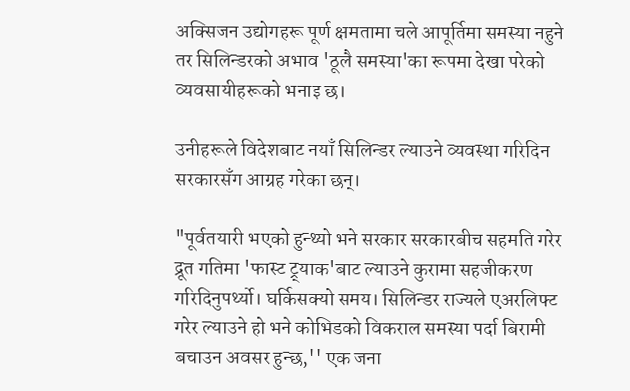अक्सिजन उद्योगहरू पूर्ण क्षमतामा चले आपूर्तिमा समस्या नहुने तर सिलिन्डरको अभाव 'ठूलै समस्या'का रूपमा देखा परेको व्यवसायीहरूको भनाइ छ।

उनीहरूले विदेशबाट नयाँ सिलिन्डर ल्याउने व्यवस्था गरिदिन सरकारसँग आग्रह गरेका छन्।

"पूर्वतयारी भएको हुन्थ्यो भने सरकार सरकारबीच सहमति गरेर द्रूत गतिमा 'फास्ट ट्र्याक'बाट ल्याउने कुरामा सहजीकरण गरिदिनुपर्थ्यो। घर्किसक्यो समय। सिलिन्डर राज्यले एअरलिफ्ट गरेर ल्याउने हो भने कोभिडको विकराल समस्या पर्दा बिरामी बचाउन अवसर हुन्छ,'' एक जना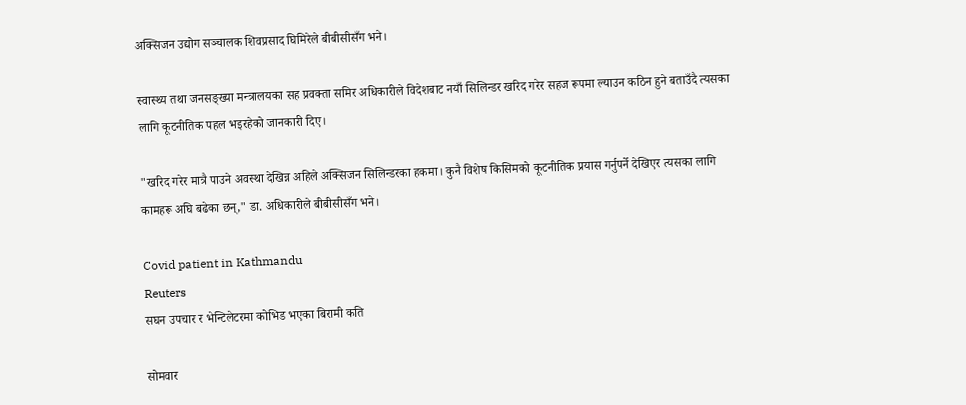अक्सिजन उद्योग सञ्चालक शिवप्रसाद घिमिरेले बीबीसीसँग भने।

स्वास्थ्य तथा जनसङ्ख्या मन्त्रालयका सह प्रवक्ता समिर अधिकारीले विदेशबाट नयाँ सिलिन्डर खरिद गरेर सहज रूपमा ल्याउन कठिन हुने बताउँदै त्यसका लागि कूटनीतिक पहल भइरहेको जानकारी दिए।

"खरिद गरेर मात्रै पाउने अवस्था देखिन्न अहिले अक्सिजन सिलिन्डरका हकमा। कुनै विशेष किसिमको कूटनीतिक प्रयास गर्नुपर्ने देखिएर त्यसका लागि कामहरू अघि बढेका छन्," डा. अधिकारीले बीबीसीसँग भने।

Covid patient in Kathmandu
Reuters
सघन उपचार र भेन्टिलेटरमा कोभिड भएका बिरामी कति

सोमवार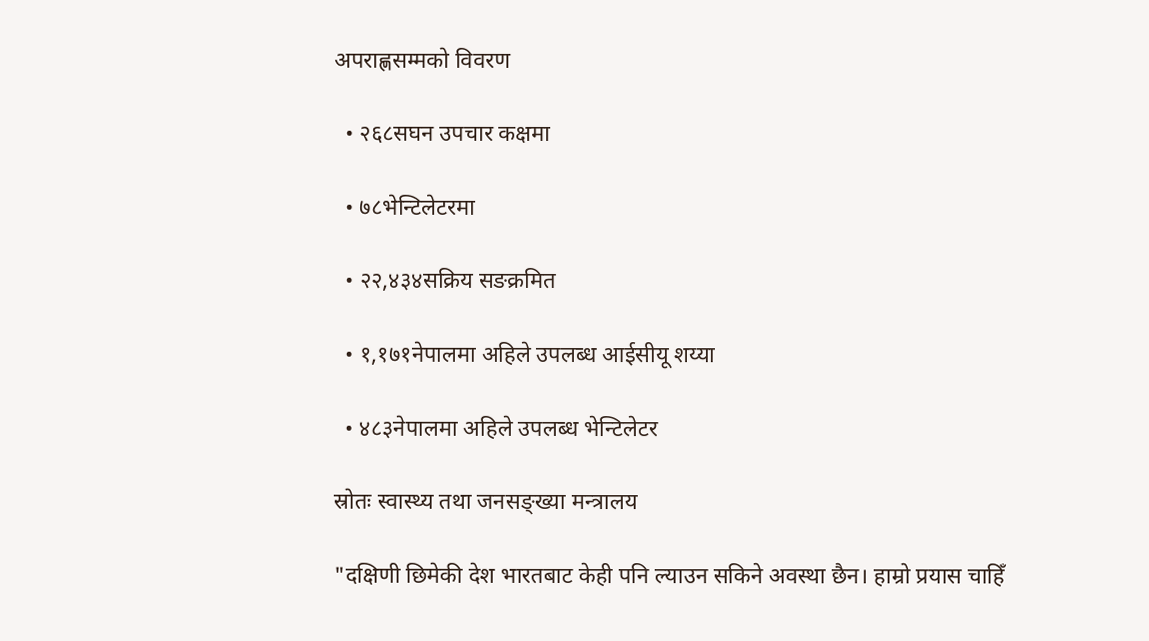अपराह्णसम्मको विवरण

  • २६८सघन उपचार कक्षमा

  • ७८भेन्टिलेटरमा

  • २२,४३४सक्रिय सङक्रमित

  • १,१७१नेपालमा अहिले उपलब्ध आईसीयू शय्या

  • ४८३नेपालमा अहिले उपलब्ध भेन्टिलेटर

स्रोतः स्वास्थ्य तथा जनसङ्ख्या मन्त्रालय

"दक्षिणी छिमेकी देश भारतबाट केही पनि ल्याउन सकिने अवस्था छैन। हाम्रो प्रयास चाहिँ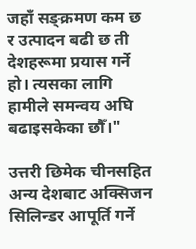जहाँ सङ्क्रमण कम छ र उत्पादन बढी छ ती देशहरूमा प्रयास गर्ने हो। त्यसका लागि हामीले समन्वय अघि बढाइसकेका छौँ।"

उत्तरी छिमेक चीनसहित अन्य देशबाट अक्सिजन सिलिन्डर आपूर्ति गर्ने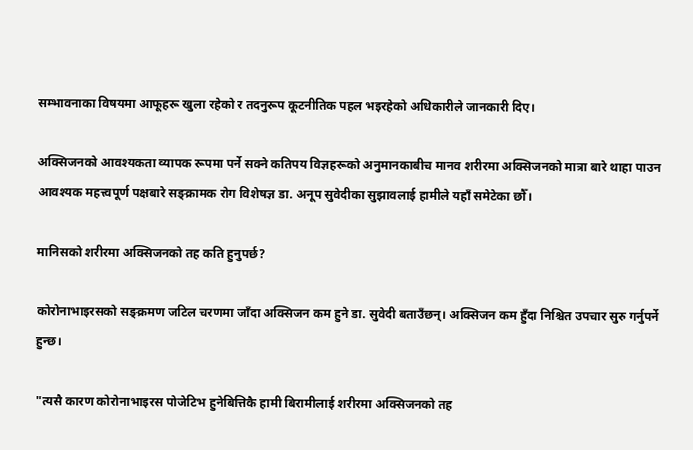सम्भावनाका विषयमा आफूहरू खुला रहेको र तदनुरूप कूटनीतिक पहल भइरहेको अधिकारीले जानकारी दिए।

अक्सिजनको आवश्यकता व्यापक रूपमा पर्ने सक्ने कतिपय विज्ञहरूको अनुमानकाबीच मानव शरीरमा अक्सिजनको मात्रा बारे थाहा पाउन आवश्यक महत्त्वपूर्ण पक्षबारे सङ्क्रामक रोग विशेषज्ञ डा. अनूप सुवेदीका सुझावलाई हामीले यहाँ समेटेका छौँ।

मानिसको शरीरमा अक्सिजनको तह कति हुनुपर्छ?

कोरोनाभाइरसको सङ्क्रमण जटिल चरणमा जाँदा अक्सिजन कम हुने डा. सुवेदी बताउँछन्। अक्सिजन कम हुँदा निश्चित उपचार सुरु गर्नुपर्ने हुन्छ।

"त्यसै कारण कोरोनाभाइरस पोजेटिभ हुनेबित्तिकै हामी बिरामीलाई शरीरमा अक्सिजनको तह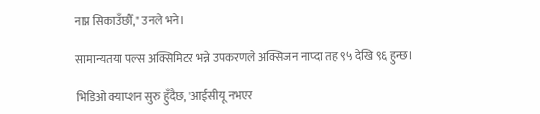नाप्न सिकाउँछौँ," उनले भने।

सामान्यतया पल्स अक्सिमिटर भन्ने उपकरणले अक्सिजन नाप्दा तह ९५ देखि ९६ हुन्छ।

भिडिओ क्याप्शन सुरु हुँदैछ, 'आईसीयू नभएर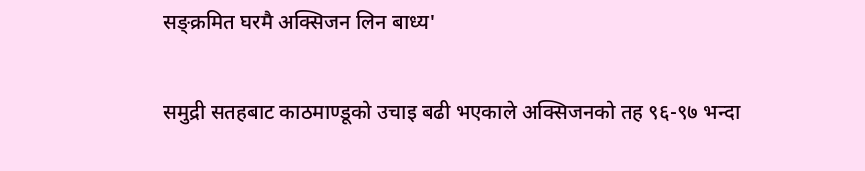सङ्क्रमित घरमै अक्सिजन लिन बाध्य'

समुद्री सतहबाट काठमाण्डूको उचाइ बढी भएकाले अक्सिजनको तह ९६-९७ भन्दा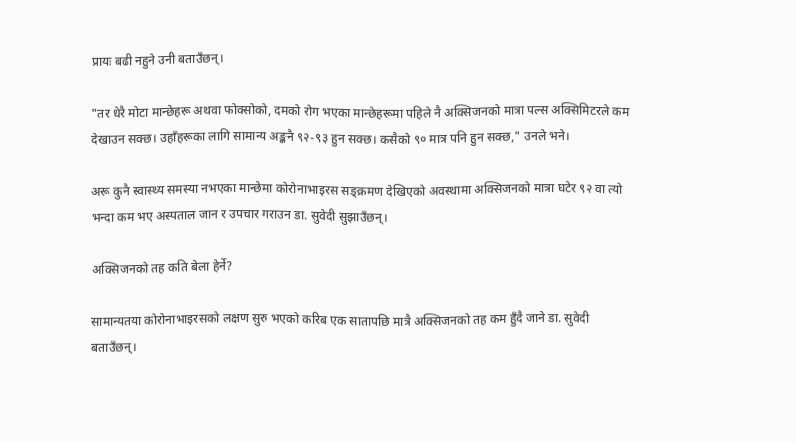प्रायः बढी नहुने उनी बताउँछन्।

"तर धेरै मोटा मान्छेहरू अथवा फोक्सोको, दमको रोग भएका मान्छेहरूमा पहिले नै अक्सिजनको मात्रा पल्स अक्सिमिटरले कम देखाउन सक्छ। उहाँहरूका लागि सामान्य अङ्कनै ९२-९३ हुन सक्छ। कसैको ९० मात्र पनि हुन सक्छ," उनले भने।

अरू कुनै स्वास्थ्य समस्या नभएका मान्छेमा कोरोनाभाइरस सङ्क्रमण देखिएको अवस्थामा अक्सिजनको मात्रा घटेर ९२ वा त्यो भन्दा कम भए अस्पताल जान र उपचार गराउन डा. सुवेदी सुझाउँछन्।

अक्सिजनको तह कति बेला हेर्ने?

सामान्यतया कोरोनाभाइरसको लक्षण सुरु भएको करिब एक सातापछि मात्रै अक्सिजनको तह कम हुँदै जाने डा. सुवेदी बताउँछन्।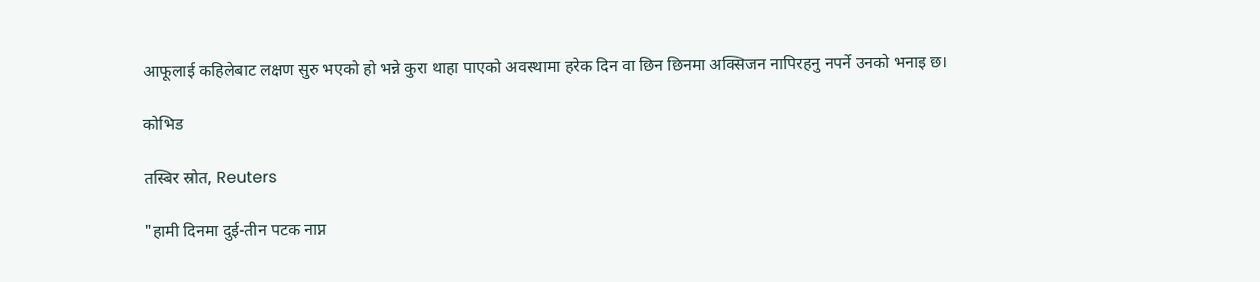आफूलाई कहिलेबाट लक्षण सुरु भएको हो भन्ने कुरा थाहा पाएको अवस्थामा हरेक दिन वा छिन छिनमा अक्सिजन नापिरहनु नपर्ने उनको भनाइ छ।

कोभिड

तस्बिर स्रोत, Reuters

"हामी दिनमा दुई-तीन पटक नाप्न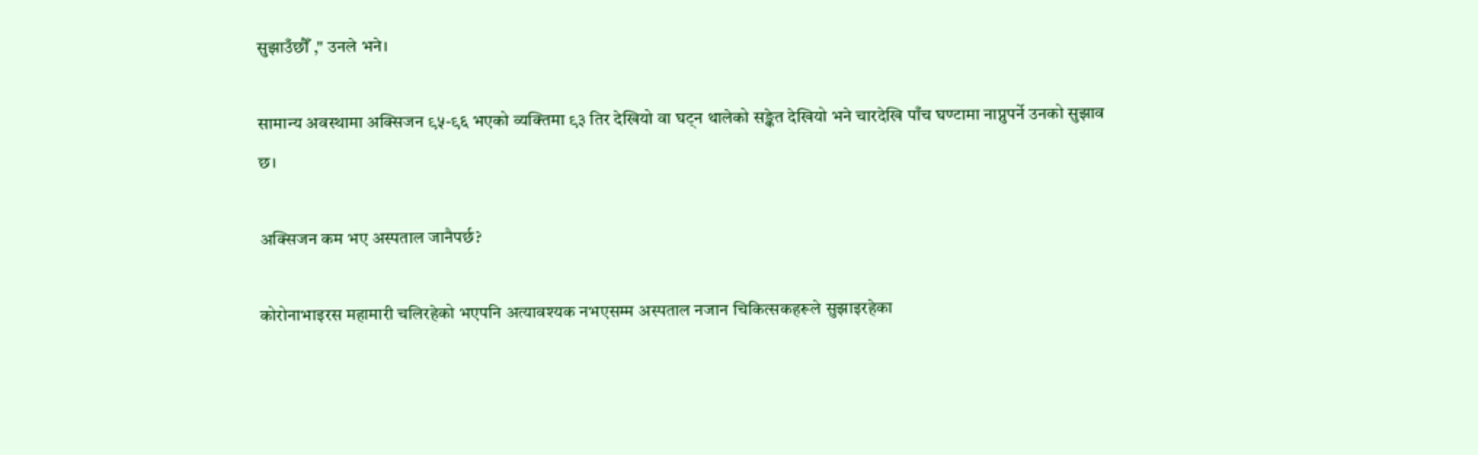सुझाउँछौँ ," उनले भने।

सामान्य अवस्थामा अक्सिजन ९५-९६ भएको व्यक्तिमा ९३ तिर देखियो वा घट्न थालेको सङ्केत देखियो भने चारदेखि पाँच घण्टामा नाप्नुपर्ने उनको सुझाव छ।

अक्सिजन कम भए अस्पताल जानैपर्छ?

कोरोनाभाइरस महामारी चलिरहेको भएपनि अत्यावश्यक नभएसम्म अस्पताल नजान चिकित्सकहरूले सुझाइरहेका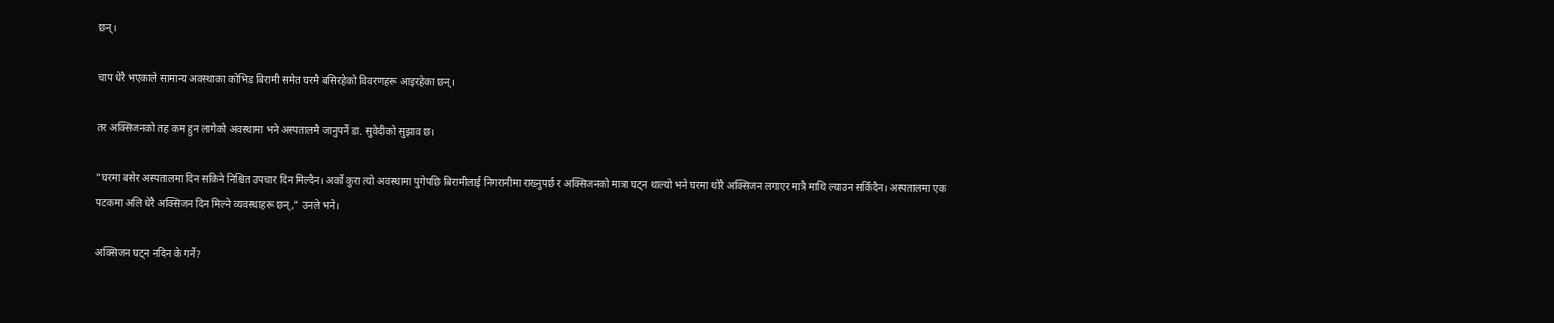छन्।

चाप धेरै भएकाले सामान्य अवस्थाका कोभिड बिरामी समेत घरमै बसिरहेको विवरणहरू आइरहेका छन्।

तर अक्सिजनको तह कम हुन लागेको अवस्थामा भने अस्पतालमै जानुपर्ने डा. सुवेदीको सुझाव छ।

"घरमा बसेर अस्पतालमा दिन सकिने निश्चित उपचार दिन मिल्दैन। अर्को कुरा त्यो अवस्थामा पुगेपछि बिरामीलाई निगरानीमा राख्नुपर्छ र अक्सिजनको मात्रा घट्न थाल्यो भने घरमा थोरै अक्सिजन लगाएर मात्रै माथि ल्याउन सकिँदैन। अस्पतालमा एक पटकमा अलि धेरै अक्सिजन दिन मिल्ने व्यवस्थाहरू छन्," उनले भने।

अक्सिजन घट्न नदिन के गर्ने?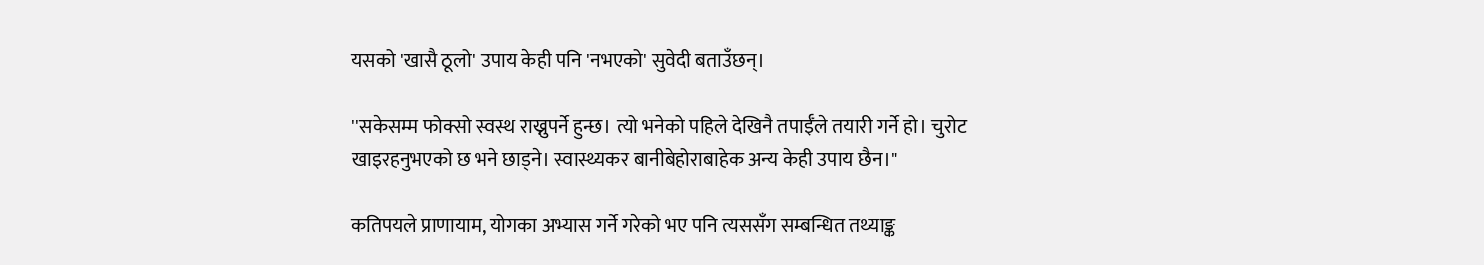यसको 'खासै ठूलो' उपाय केही पनि 'नभएको' सुवेदी बताउँछन्।

''सकेसम्म फोक्सो स्वस्थ राख्नुपर्ने हुन्छ। त्यो भनेको पहिले देखिनै तपाईँले तयारी गर्ने हो। चुरोट खाइरहनुभएको छ भने छाड्ने। स्वास्थ्यकर बानीबेहोराबाहेक अन्य केही उपाय छैन।"

कतिपयले प्राणायाम, योगका अभ्यास गर्ने गरेको भए पनि त्यससँग सम्बन्धित तथ्याङ्क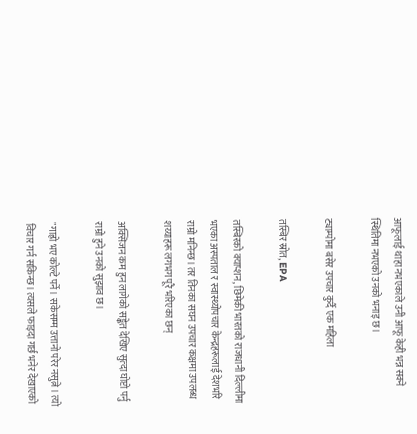आफूलाई थाहा नभएकाले उनी आफू केही भन्न सक्ने स्थितिमा नभएको उनको भनाइ छ।

ट्याम्पोमा बसेर उपचार कुर्दै एक महिला

तस्बिर स्रोत, EPA

तस्बिरको क्याप्शन, छिमेकी भारतको राजधानी दिल्लीमा भएका अस्पताल र स्वास्थ्योपचार केन्द्रहरूलाई देशभरि राम्रो मनिन्छ। तर तिनका सघन उपचार कक्षमा उपलब्ध शय्याहरू लगभग पूरै भरिएका छन्

अक्सिजन कम हुन लागेको सङ्केत देखिए सुत्दा घोप्टो पर्नु राम्रो हुने उनको सुझाव छ।

"गाह्रो भए कोल्टे पर्ने। सकेसम्म उत्तानो परेर नसुत्ने। त्यो विचार गर्न सकिन्छ। त्यसले फाइदा गर्छ भनेर देखाएको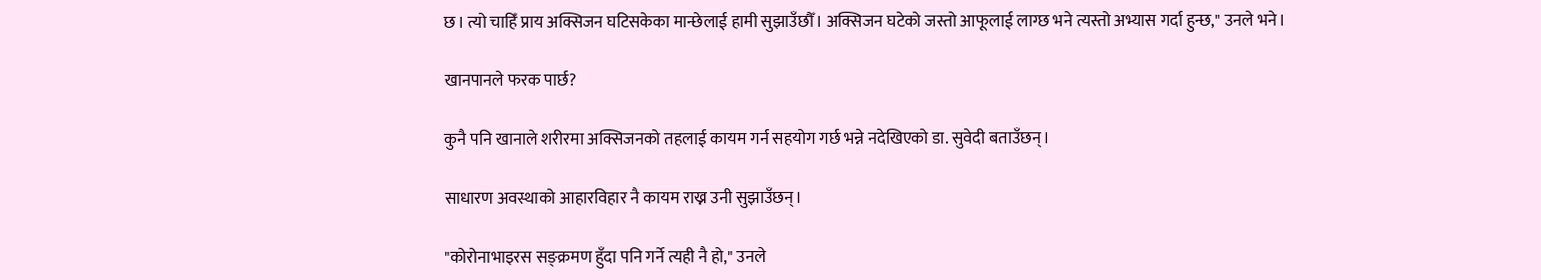छ। त्यो चाहिँ प्राय अक्सिजन घटिसकेका मान्छेलाई हामी सुझाउँछौँ। अक्सिजन घटेको जस्तो आफूलाई लाग्छ भने त्यस्तो अभ्यास गर्दा हुन्छ," उनले भने।

खानपानले फरक पार्छ?

कुनै पनि खानाले शरीरमा अक्सिजनको तहलाई कायम गर्न सहयोग गर्छ भन्ने नदेखिएको डा. सुवेदी बताउँछन्।

साधारण अवस्थाको आहारविहार नै कायम राख्न उनी सुझाउँछन्।

"कोरोनाभाइरस सङ्क्रमण हुँदा पनि गर्ने त्यही नै हो," उनले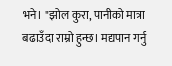भने। "झोल कुरा, पानीको मात्रा बढाउँदा राम्रो हुन्छ। मद्यपान गर्नु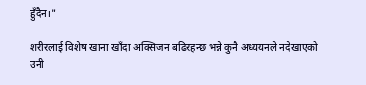हुँदैन।"

शरीरलाई विशेष खाना खाँदा अक्सिजन बढिरहन्छ भन्ने कुनै अध्ययनले नदेखाएको उनी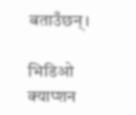बताउँछन्।

भिडिओ क्याप्शन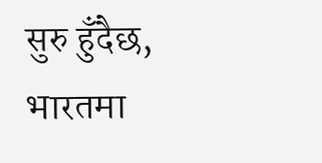सुरु हुँदैछ, भारतमा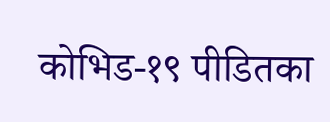कोभिड-१९ पीडितका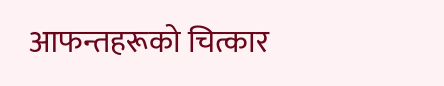आफन्तहरूको चित्कार